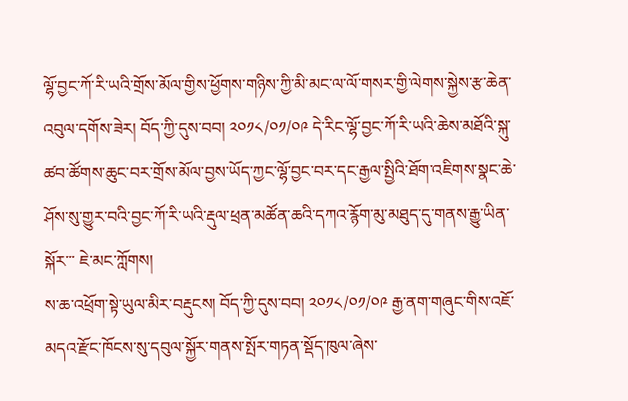ལྷོ་བྱང་ཀོ་རི་ཡའི་གྲོས་མོལ་གྱིས་ཕྱོགས་གཉིས་ཀྱི་མི་མང་ལ་ལོ་གསར་གྱི་ལེགས་སྐྱེས་རྩ་ཆེན་འབུལ་དགོས་ཟེར། བོད་ཀྱི་དུས་བབ། ༢༠༡༨/༠༡/༠༩ དེ་རིང་ལྷོ་བྱང་ཀོ་རི་ཡའི་ཆེས་མཐོའི་སྐུ་ཚབ་ཚོགས་ཆུང་བར་གྲོས་མོལ་བྱས་ཡོད་ཀྱང་ལྷོ་བྱང་བར་དང་རྒྱལ་སྤྱིའི་ཐོག་འཇིགས་སྣང་ཆེ་ཤོས་སུ་གྱུར་བའི་བྱང་ཀོ་རི་ཡའི་རྡུལ་ཕྲན་མཚོན་ཆའི་དཀའ་རྙོག་མུ་མཐུད་དུ་གནས་རྒྱུ་ཡིན་སྐོར་་་ ཇེ་མང་ཀློགས།
ས་ཆ་འཕྲོག་སྟེ་ཡུལ་མིར་བརྡུངས། བོད་ཀྱི་དུས་བབ། ༢༠༡༨/༠༡/༠༩ རྒྱ་ནག་གཞུང་གིས་འཇོ་མདའ་རྫོང་ཁོངས་སུ་དབུལ་སྐྱོར་གནས་སྤོར་གཏན་སྡོད་ཁུལ་ཞེས་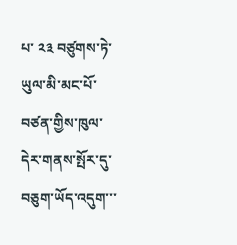པ་ ༢༣ བཙུགས་ཏེ་ཡུལ་མི་མང་པོ་བཙན་གྱིས་ཁུལ་དེར་གནས་སྤོར་དུ་བཅུག་ཡོད་འདུག་་་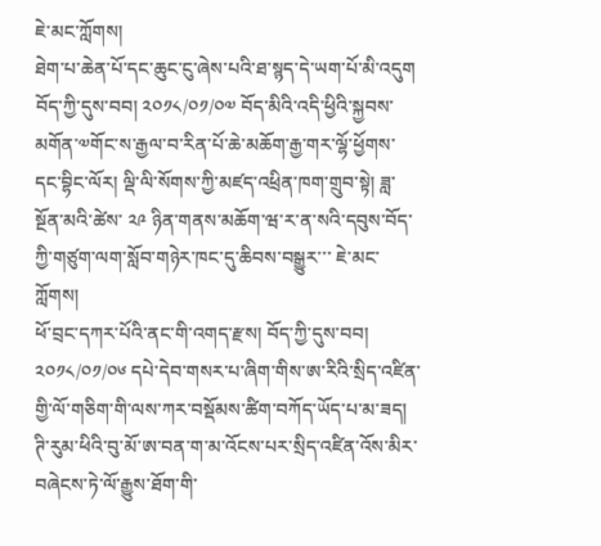ཇེ་མང་ཀློགས།
ཐེག་པ་ཆེན་པོ་དང་ཆུང་ངུ་ཞེས་པའི་ཐ་སྙད་དེ་ཡག་པོ་མི་འདུག བོད་ཀྱི་དུས་བབ། ༢༠༡༨/༠༡/༠༧ བོད་མིའི་འདི་ཕྱིའི་སྐྱབས་མགོན་༧གོང་ས་རྒྱལ་བ་རིན་པོ་ཆེ་མཆོག་རྒྱ་གར་ལྷོ་ཕྱོགས་དང་བྷིང་ལོར། ལྡི་ལི་སོགས་ཀྱི་མཛད་འཕྲིན་ཁག་གྲུབ་སྟེ། ཟླ་སྔོན་མའི་ཚེས་ ༢༩ ཉིན་གནས་མཆོག་ཝ་ར་ན་སའི་དབུས་བོད་ཀྱི་གཙུག་ལག་སློབ་གཉེར་ཁང་དུ་ཆིབས་བསྒྱུར་་་ ཇེ་མང་ཀློགས།
ཕོ་བྲང་དཀར་པོའི་ནང་གི་འགད་རྫས། བོད་ཀྱི་དུས་བབ། ༢༠༡༨/༠༡/༠༦ དཔེ་དེབ་གསར་པ་ཞིག་གིས་ཨ་རིའི་སྲིད་འཛིན་གྱི་ལོ་གཅིག་གི་ལས་ཀར་བསྡོམས་ཚིག་བཀོད་ཡོད་པ་མ་ཟད། ཊི་རུམ་ཕིའི་བུ་མོ་ཨ་བན་ག་མ་འོངས་པར་སྲིད་འཛིན་འོས་མིར་བཞེངས་ཏེ་ལོ་རྒྱུས་ཐོག་གི་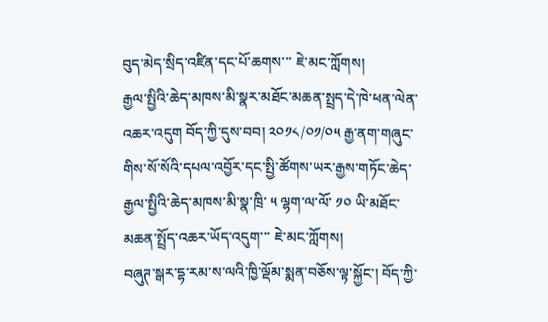བུད་མེད་སྲིད་འཛིན་དང་པོ་ཆགས་་་ ཇེ་མང་ཀློགས།
རྒྱལ་སྤྱིའི་ཆེད་མཁས་མི་སྣར་མཐོང་མཆན་སྤྲད་དེ་ཁེ་ཕན་ལེན་འཆར་འདུག བོད་ཀྱི་དུས་བབ། ༢༠༡༨/༠༡/༠༥ རྒྱ་ནག་གཞུང་གིས་སོ་སོའི་དཔལ་འབྱོར་དང་སྤྱི་ཚོགས་ཡར་རྒྱས་གཏོང་ཆེད་རྒྱལ་སྤྱིའི་ཆེད་མཁས་མི་སྣ་ཁྲི་ ༥ ལྷག་ལ་ལོ་ ༡༠ ཡི་མཐོང་མཆན་སྤྲོད་འཆར་ཡོད་འདུག་་་ ཇེ་མང་ཀློགས།
བཞུཊ་སྒར་དྷ་རམ་ས་ལའི་ཁྱི་ལྡོམ་སྨན་བཅོས་ལྟ་སྐྱོང་། བོད་ཀྱི་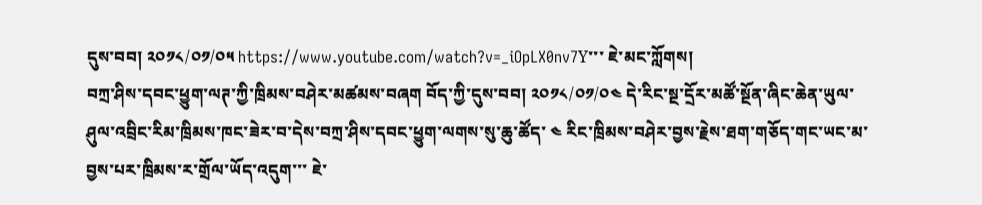དུས་བབ། ༢༠༡༨/༠༡/༠༥ https://www.youtube.com/watch?v=_iOpLX0nv7Y་་་ ཇེ་མང་ཀློགས།
བཀྲ་ཤིས་དབང་ཕྱུག་ལཊ་ཀྱི་ཁྲིམས་བཤེར་མཚམས་བཞག བོད་ཀྱི་དུས་བབ། ༢༠༡༨/༠༡/༠༤ དེ་རིང་སྔ་དྲོར་མཚོ་སྔོན་ཞིང་ཆེན་ཡུལ་ཤུལ་འབྲིང་རིམ་ཁྲིམས་ཁང་ཟེར་བ་དེས་བཀྲ་ཤིས་དབང་ཕྱུག་ལགས་སུ་ཆུ་ཚོད་ ༤ རིང་ཁྲིམས་བཤེར་བྱས་རྗེས་ཐག་གཅོད་གང་ཡང་མ་བྱས་པར་ཁྲིམས་ར་གྲོལ་ཡོད་འདུག་་་ ཇེ་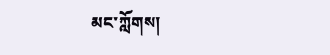མང་ཀློགས།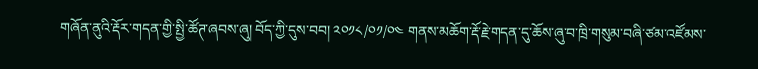གཞོན་ནུའི་རྡོར་གདན་གྱི་སྤྱི་ཚོཊ་ཞབས་ཞུ། བོད་ཀྱི་དུས་བབ། ༢༠༡༨/༠༡/༠༤ གནས་མཆོག་རྡོ་རྗེ་གདན་དུ་ཆོས་ཞུ་བ་ཁྲི་གསུམ་བཞི་ཙམ་འཛོམས་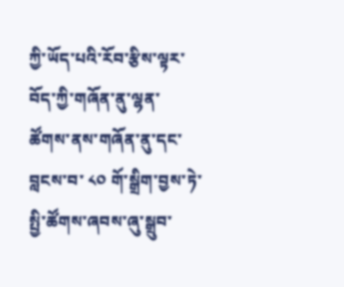ཀྱི་ཡོད་པའི་རོབ་རྩིས་ལྟར་བོད་ཀྱི་གཞོན་ནུ་ལྷན་ཚོགས་ནས་གཞོན་ནུ་དང་བླངས་བ་ ༨༠ གོ་སྒྲིག་བྱས་ཏེ་སྤྱི་ཚོགས་ཞབས་ཞུ་སྒྲུབ་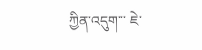ཀྱིན་འདུག་་་ ཇེ་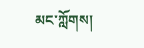མང་ཀློགས།